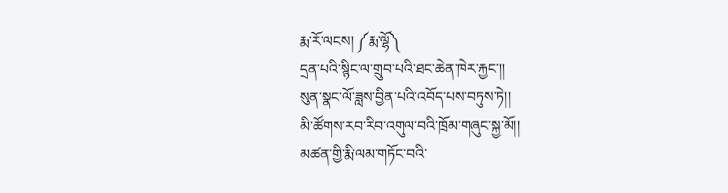རྨ་རོ་ལངས། ༼རྨ་ལྷོ༽
དྲན་པའི་སྙིང་ལ་གྲུབ་པའི་ཐང་ཆེན་ཁེར་རྐྱང་།།
སུན་སྣང་ལོ་ཟླས་བྱིན་པའི་འབོད་པས་བཏུས་ཏེ།།
མི་ཚོགས་རབ་རིབ་འགུལ་བའི་ཁྲོམ་གཞུང་སྐྱ་མོ།།
མཚན་གྱི་རྨི་ལམ་གཏོང་བའི་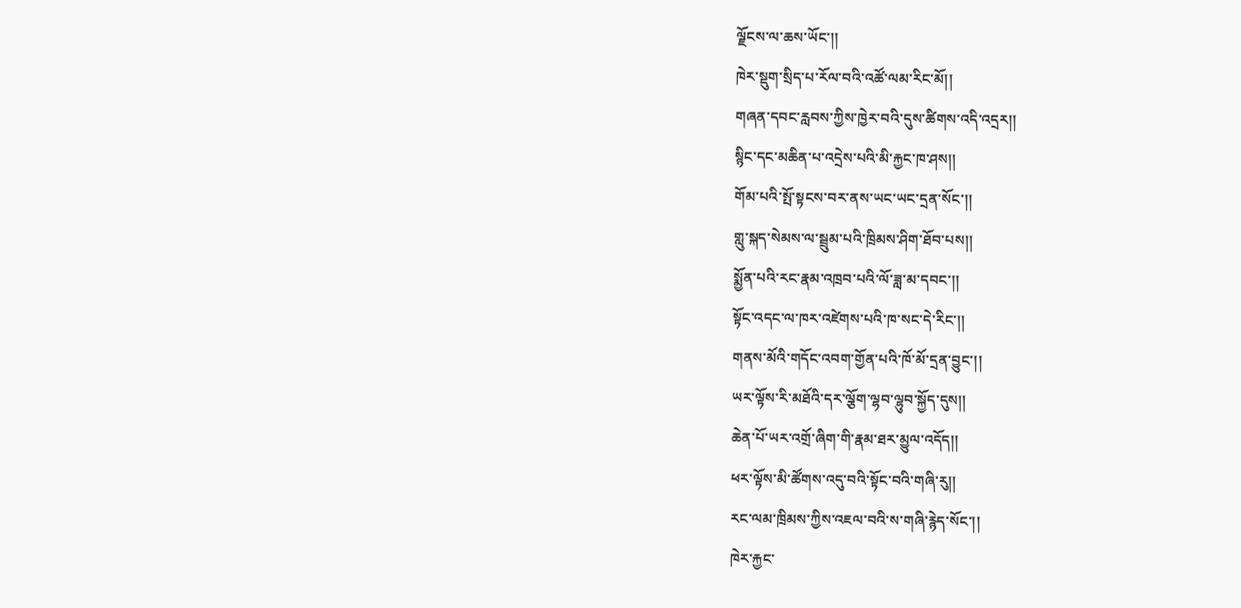ལྗོངས་ལ་ཆས་ཡོང་།།
ཁེར་སྡུག་སྲིད་པ་རོལ་བའི་འཚོ་ལམ་རིང་མོ།།
གཞན་དབང་རླབས་ཀྱིས་ཁྱེར་བའི་དུས་ཚིགས་འདི་འདྲར།།
སྙིང་དང་མཆིན་པ་འདྲེས་པའི་མི་རྐྱང་ཁ་ཤས།།
གོམ་པའི་སྤོ་སྟངས་བར་ནས་ཡང་ཡང་དྲན་སོང་།།
གླུ་སྐད་སེམས་ལ་སྦྲུམ་པའི་ཁྲིམས་ཤིག་ཐོབ་པས།།
སྨྱོན་པའི་རང་རྣམ་འཁྲབ་པའི་ལོ་ཟླ་མ་དབང་།།
སྟོང་འདང་ལ་ཁར་འཛེགས་པའི་ཁ་སང་དེ་རིང་།།
གནས་མོའི་གདོང་འབག་གྱོན་པའི་ཁོ་མོ་དྲན་བྱུང་།།
ཡར་ལྟོས་རི་མཐོའི་དར་ལྕོག་ལྷབ་ལྷུབ་སྐྱོད་དུས།།
ཆེན་པོ་ཡར་འགྲོ་ཞིག་གི་རྣམ་ཐར་མྱུལ་འདོད།།
ཕར་ལྟོས་མི་ཚོགས་འདུ་བའི་སྟོང་བའི་གཞི་རུ།།
རང་ལམ་ཁྲིམས་ཀྱིས་འཇལ་བའི་ས་གཞི་རྙེད་སོང་།།
ཁེར་རྐྱང་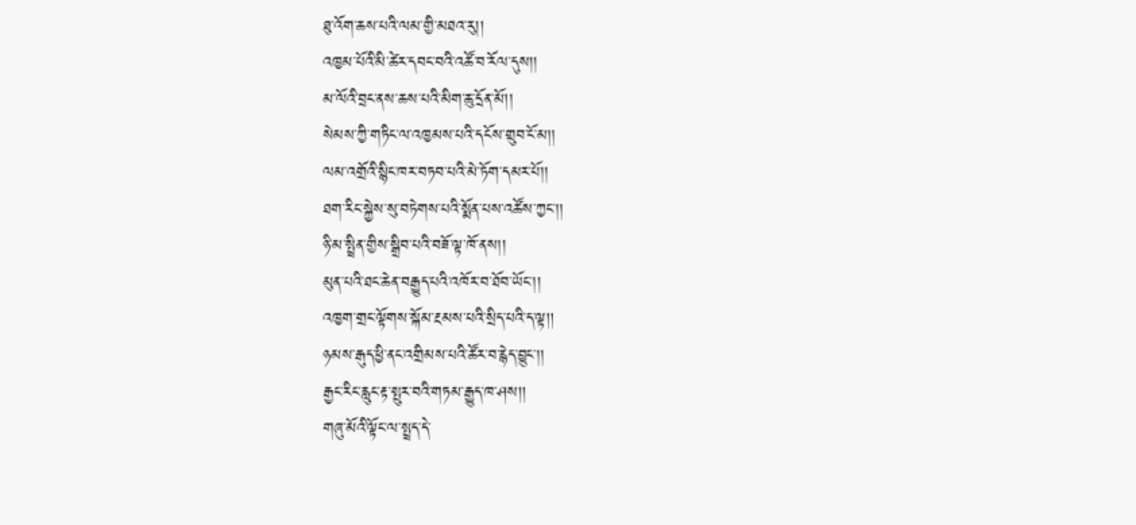ཐུ་འོག་ཆས་པའི་ལམ་གྱི་མཐའ་རུ།།
འཁྱམ་པོའི་མི་ཚེར་དབང་བའི་འཚོ་བ་རོལ་དུས།།
མ་ལོའི་བྲང་ནས་ཆས་པའི་མིག་ཆུ་དྲོན་མོ།།
སེམས་ཀྱི་གཏིང་ལ་འཁྱམས་པའི་དངོས་གྲུབ་ངོ་མ།།
ལམ་འགྲོའི་སྙིང་ཁར་བཏབ་པའི་མེ་ཏོག་དམར་པོ།།
ཐག་རིང་སྐྱེས་སུ་བཏེགས་པའི་སྨོན་པས་འཚོས་ཀྱང་།།
ཉི་མ་སྤྲིན་གྱིས་སྒྲིབ་པའི་བཟོ་ལྟ་ཁོ་ནས།།
མུན་པའི་ཐང་ཆེན་བརྒྱུད་པའི་འཁོར་བ་ཐོབ་ཡོང་།།
འཁྱག་གྲང་ལྟོགས་སྐོམ་རྔམས་པའི་སྲིད་པའི་ད་ལྟ།།
ཉམས་རྒུད་ཕྱི་ནང་འགྲིམས་པའི་ཚོར་བ་རྙེད་བྱུང་།།
རྒྱང་རིང་རླུང་རྟ་སྤུར་བའི་གཏམ་རྒྱུད་ཁ་ཤས།།
གཞུ་མོའི་ལྟོང་ལ་སྤྲད་དེ་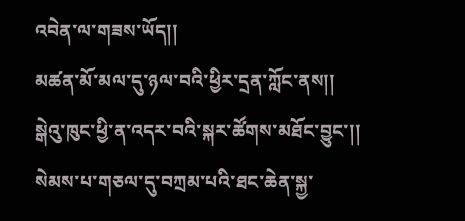འབེན་ལ་གཟས་ཡོད།།
མཚན་མོ་མལ་དུ་ཉལ་བའི་ཕྱིར་དྲན་ཀློང་ནས།།
སྒེའུ་ཁུང་ཕྱི་ན་འདར་བའི་སྐར་ཚོགས་མཐོང་བྱུང་།།
སེམས་པ་གཅལ་དུ་བཀྲམ་པའི་ཐང་ཆེན་སྐྱ་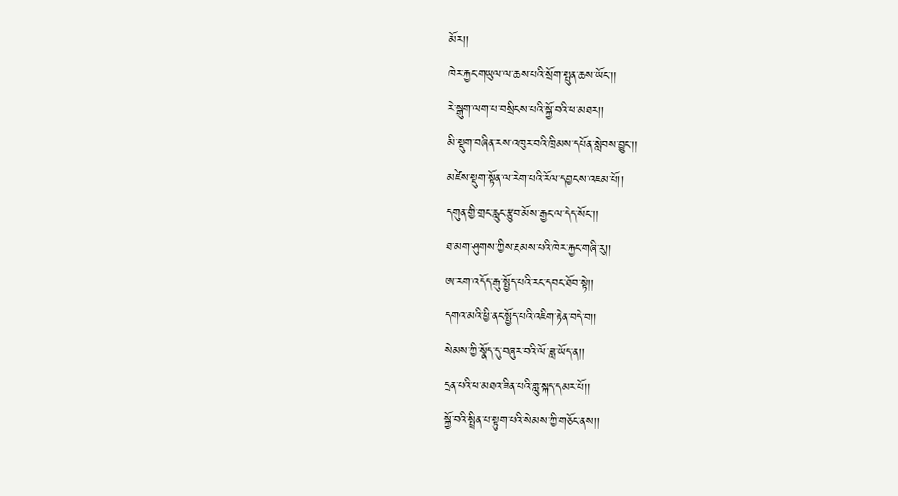མོར།།
ཁེར་རྐྱང་གཡུལ་ལ་ཆས་པའི་སྲོག་སྤུན་ཆས་ཡོང་།།
རེ་སྒུག་ལག་པ་བསྲིངས་པའི་སྐྱོ་བའི་ཕ་མཐར།།
མི་སྡུག་བཞིན་རས་འཁུར་བའི་ཁྲིམས་དཔོན་སླེབས་བྱུང་།།
མཛེས་སྡུག་སྟོན་ལ་རེག་པའི་རོལ་དབྱངས་འཇམ་པོ།།
དགུན་གྱི་གྲང་རླུང་རྩུབ་མོས་རྒྱང་ལ་དེད་སོང་།།
ཐ་མག་ཤུགས་ཀྱིས་རྔམས་པའི་ཁེར་རྐྱང་གཞི་རུ།།
ཨ་རག་འདོད་རྒུ་སྤྱོད་པའི་རང་དབང་ཐོབ་སྟེ།།
དགའ་མའི་ཕྱི་ནང་སྤྱོད་པའི་འཇིག་རྟེན་བདེ་བ།།
སེམས་ཀྱི་སྣོད་དུ་བཞུར་བའི་ལོ་ཟླ་ཡོད་ན།།
དྲན་པའི་ཕ་མཐའ་ཟིན་པའི་གླུ་སྐད་དམར་པོ།།
སྐྱོ་བའི་སྤྲིན་པ་སྟུག་པའི་སེམས་ཀྱི་གཅོང་ནས།།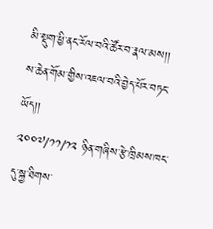མི་སྡུག་ཕྱི་ནང་རོལ་བའི་ཚོར་བ་རྣལ་མས།།
ས་ཆེན་གོམ་གྱིས་འཇལ་བའི་བྱེད་པོར་བཏང་ཡོད།།
༢༠༠༧/༡༡/༡༢ ཉིན་གཞིས་རྩེ་ཁྲིམས་ཁང་དུ་སྐྱ་ཐིགས་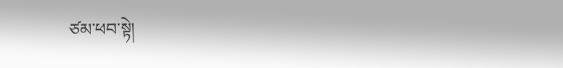ཙམ་ཕབ་སྟེ།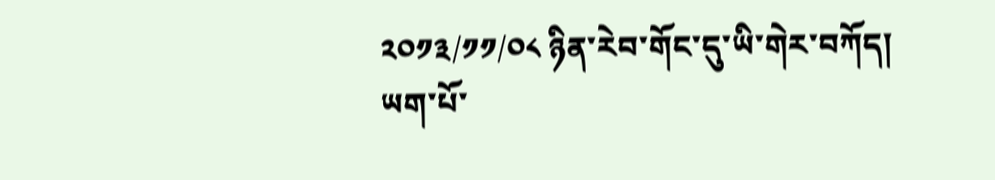༢༠༡༣/༡༡/༠༨ ཉིན་རེབ་གོང་དུ་ཡི་གེར་བཀོད།
ཡག་པོ་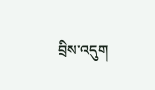བྲིས་འདུག